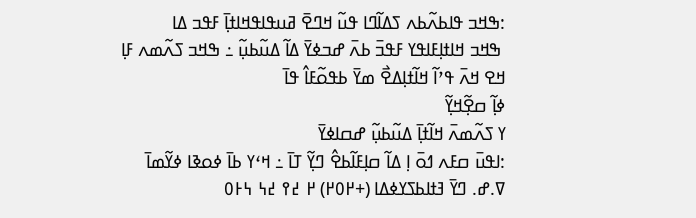:ߒߞߏ ߟߊߕߍ߬ߕߍ ߖߡߊ߬ߣߊ ߟߎ߬ ߞߣߐ߫ ߥߎߟߊߟߞߊߙߊ߲߫ ߓߟߏ ߡߊ
 ߒߞߏ ߞߊߙߊ߲ߓߊߟߌ ߓߟߏ߫ ߕߍ߫ ߝߏߦߌ߫ ߡߊ߬ ߡߎ߬ߕߎ߲߬ ߸ ߒߞߏ ߖߍ߬ߘߍ ߓߊ߲ ߞߐ ߞߍ߫ ߟߴߊ߬ ߞߊ߬ߙߊ߲ߡߐ߯ ߘߌ߫ ߕߟߋ߬ߓߊ߮ ߟߊ߫
ߦߊ߲߬ ߛߐ߲߬ߞߌ߲߬
ߌ ߖߍ߬ߘߍ߫ ߞߊ߬ߙߊ߲߫ ߡߎ߬ߕߎ߲߬ ߝߛߊߦߌ߫
:ߊߟߎ߫ ߛߓߍ ߗߋ߫ ߊ߲ ߡߊ߬ ߛߊ߲ߓߊ߬ߕߐ߮ ߣߌ߲߬ ߠߊ߫ ߸ ߞߵߌ ߕߊ߫ ߦߋߢߊ ߦߌ߬ߘߊ߫
ߜ.ߝ. ߣߌ߫ ߔߙߊߕߖߌߦߡߊ (+߂߀߂) ߂ ߄߉ ߄߆ ߆߅߀